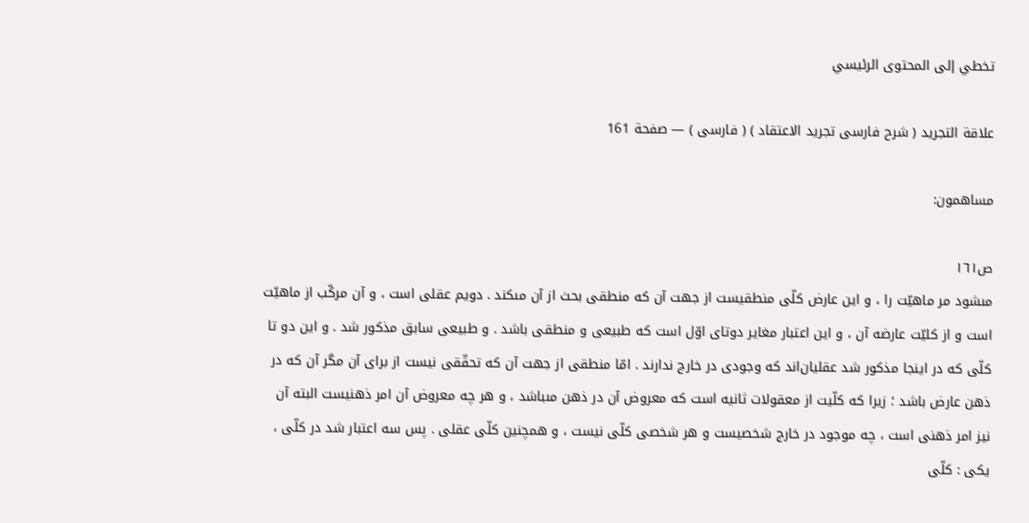تخطي إلى المحتوى الرئيسي

علاقة التجريد ( شرح فارسى تجريد الاعتقاد ) ( فارسى ) — صفحة 161

مساهمون:

ص١٦١
مىشود مر ماهيّت را ، و اين عارض كلّى منطقيست از جهت آن كه منطقى بحث از آن مىكند . دويم عقلى است ، و آن مركّب از ماهيّت است و از كليّت عارضه آن ، و اين اعتبار مغاير دوتاى اوّل است كه طبيعى و منطقى باشد . و طبيعى سابق مذكور شد . و اين دو تا كلّى كه در اينجا مذكور شد عقليان‌اند كه وجودى در خارج ندارند . امّا منطقى از جهت آن كه تحقّقى نيست از براى آن مگر آن كه در ذهن عارض باشد ؛ زيرا كه كلّيت از معقولات ثانيه است كه معروض آن در ذهن مىباشد ، و هر چه معروض آن امر ذهنيست البته آن نيز امر ذهنى است ، چه موجود در خارج شخصيست و هر شخصى كلّى نيست ، و همچنين كلّى عقلى . پس سه اعتبار شد در كلّى ، يكى : كلّى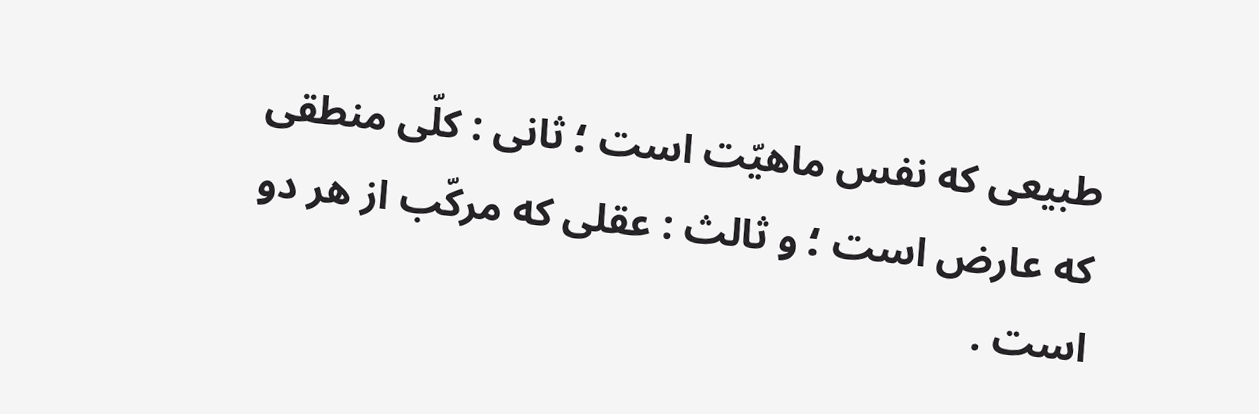طبيعى كه نفس ماهيّت است ؛ ثانى : كلّى منطقى كه عارض است ؛ و ثالث : عقلى كه مركّب از هر دو است .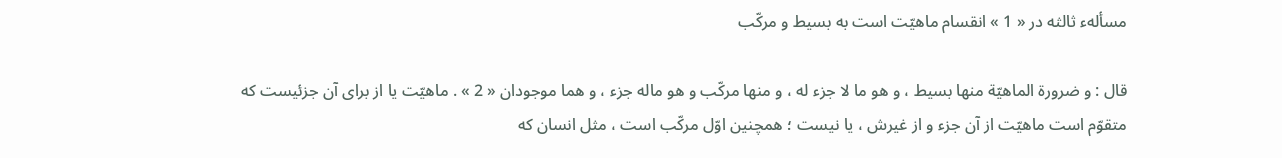مسألهء ثالثه در « 1 » انقسام ماهيّت است به بسيط و مركّب

قال : و ضرورة الماهيّة منها بسيط ، و هو ما لا جزء له ، و منها مركّب و هو ماله جزء ، و هما موجودان « 2 » . ماهيّت يا از براى آن جزئيست كه متقوّم است ماهيّت از آن جزء و از غيرش ، يا نيست ؛ همچنين اوّل مركّب است ، مثل انسان كه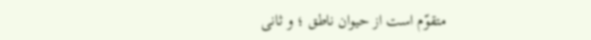متقوّم است از حيوان ناطق ؛ و ثانى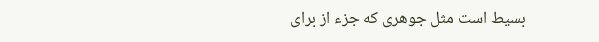بسيط است مثل جوهرى كه جزء از براى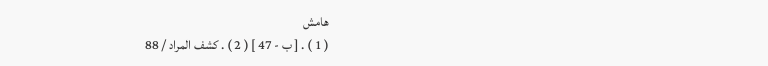هامش
( 1 ) . [ ب - 47 ] ( 2 ) . كشف المراد / 88